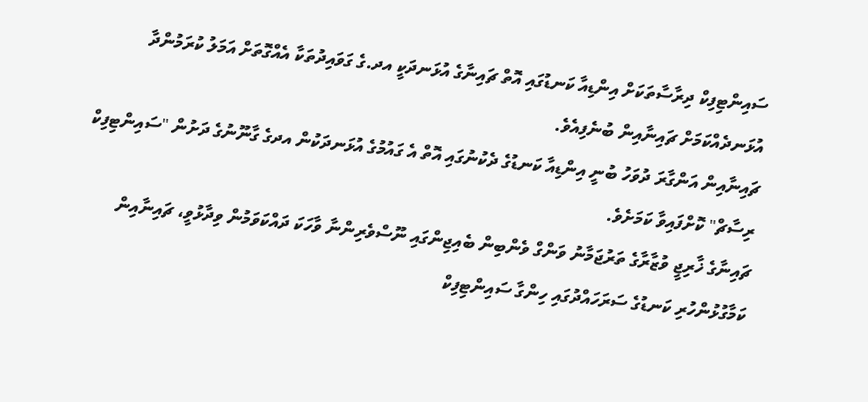ސައިންޓިފިކް ދިރާސާތަކަށް އިންޑިއާ ކަނޑުގައި އޮތް ޗައިނާގެ އުޅަނދަކީ އދ.ގެ ގަވައިދުތަކާ އެއްގޮތަށް އަމަލު ކުރަމުންދާ އުޅަނދެއްކަމަށް ޗައިނާއިން ބުނެފިއެވެ.
ޗައިނާއިން އަންގާރަ ދުވަހު ބުނީ އިންޑިއާ ކަނޑުގެ ދެކުނުގައި އޮތް އެ ގައުމުގެ އުޅަނދަކުން އދގެ ގާނޫނުގެ ދަށުން "ސައިންޓިފިކް ރިސާޗް" ކޮށްފައިވާ ކަމަށެވެ.
ޗައިނާގެ ޚާރިޖީ ވުޒާރާގެ ތަރުޖަމާނު ވަންގް ވެންބިން ބެއިޖިންގައި ނޫސްވެރިންނާ ވާހަކަ ދައްކަވަމުން ވިދާޅުވީ، ޗައިނާއިން ކަމާގުޅުންހުރި ކަނޑުގެ ސަރަހައްދުގައި ހިންގާ ސައިންޓިފިކް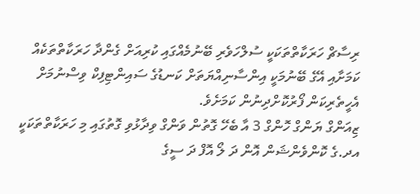ރިސާޗް ހަރަކާތްތަކަކީ ސުލްހަވެރި ބޭނުމެއްގައި ކުރިއަށް ގެންދާ ހަރަކާތްތަކެއް ކަމަށާއި އޭގެ ބޭނުމަކީ އިންސާނިއްޔަތަށް ކަނޑުގެ ސައިންޓިފިކް ވިސްނުމަށް އެހީތެރިކަން ފޯރުކޮށްދިނުން ކަމަށެވެ.
ޒިއަންގް ޔަންގް ހޮންގް 3 އާ ބެހޭ ގޮތުން ވަންގް ވިދާޅުވި ގޮތުގައި މި ހަރަކާތްތަކަކީ އދ.ގެ ކޮންވެންޝަން އޮން ދަ ލޯ އޮފް ދަ ސީގެ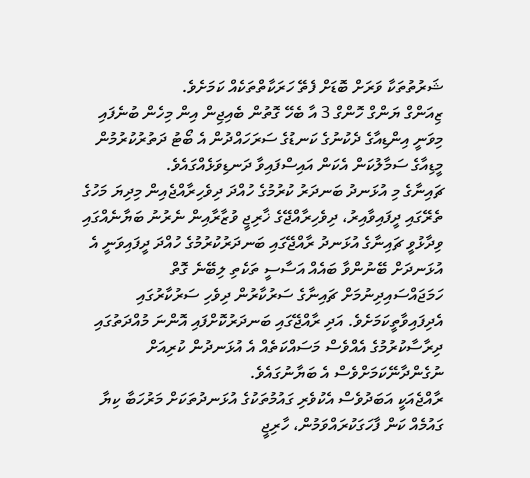ޝަރުތުތަކާ ވަރަށް ބޮޑަށް ފެތޭ ހަރަކާތްތަކެއް ކަމަށެވެ.
ޒިއަންގް ޔަންގް ހޮންގް 3 އާ ބެހޭ ގޮތުން ބެއިޖިން އިން މިހެން ބުނެފައި މިވަނީ އިންޑިއާގެ ދެކުނުގެ ކަނޑުގެ ސަރަހައްދުން އެ ބޯޓު ދަތުރުކުރުމުން މީޑިއާގެ ސަމާލުކަން އެކަން އައިސްފައިވާ ދަނޑިވަޅެއްގައެވެ.
ޗައިނާގެ މި އުޅަނދު ބަނދަރު ކުރުމުގެ ހުއްދަ ދިވެހިރާއްޖެއިން މިދިޔަ މަހުގެ ތެރޭގައި ދީފައިވާއިރު، ދިވެހިރާއްޖޭގެ ޚާރިޖީ ވުޒާރާއިން ނެރުނު ބަޔާނެއްގައި ވިދާޅުވީ ޗައިނާގެ އުޅަނދު ރާއްޖޭގައި ބަނދަރުކުރުމުގެ ހުއްދަ ދީފައިވަނީ އެ އުޅަނދަށް ބޭނުންވާ ބައެއް އަސާސީ ތަކެތި ލިބޭނެ ގޮތް ހަމަޖައްސައިދިނުމަށް ޗައިނާގެ ސަރުކާރުން ދިވެހި ސަރުކާރުގައި އެދިފައިވާތީކަމަށެވެ. އަދި ރާއްޖޭގައި ބަނދަރުކޮށްފައި އޮންނަ މުއްދަތުގައި ދިރާސާކުރުމުގެ އެއްވެސް މަސައްކަތެއް އެ އުޅަނދުން ކުރިއަށް ނުގެންދާނޭކަމަށްވެސް އެ ބަޔާނުގައެވެ.
ރާއްޖެއަކީ އަބަދުވެސް އެކުވެރި ގައުމުތަކުގެ އުޅަނދުތަކަށް މަރުހަބާ ކިޔާ ގައުމެއް ކަން ފާހަގަކުރައްވަމުން، ހާރިޖީ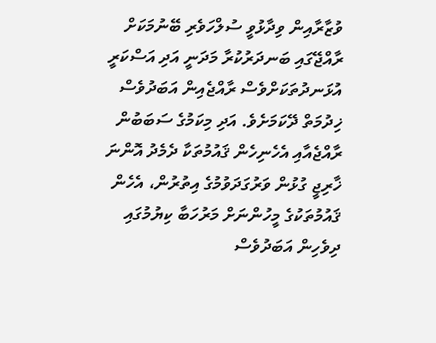ވުޒާރާއިން ވިދާޅުވީ ސުލްހަވެރި ބޭނުމަކަށް ރާއްޖޭގައި ބަނދަރުކުރާ މަދަނީ އަދި އަސްކަރީ އުޅަނދުތަކަށްވެސް ރާއްޖެއިން އަބަދުވެސް ޚިދުމަތް ދޭކަމަށެވެ. އަދި މިކަމުގެ ސަބަބުން ރާއްޖެއާއި އެހެނިހެން ޤައުމުތަކާ ދެމެދު އޮންނަ ޚާރިޖީ ގުޅުން ވަރުގަދަވުމުގެ އިތުރުން، އެހެން ޤައުމުތަކުގެ މީހުންނަށް މަރުހަބާ ކިޔުމުގައި ދިވެހިން އަބަދުވެސް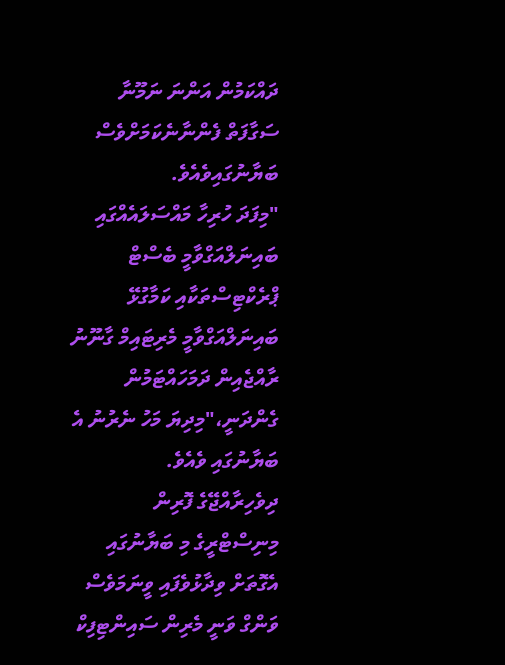ދައްކަމުން އަންނަ ނަމޫނާ ސަގާފަތް ފެންނާނެކަމަށްވެސް ބަޔާނުގައިވެއެވެ.
"މިފަދަ ހުރިހާ މައްސަލައެއްގައި ބައިނަލްއަގްވާމީ ބެސްޓް ޕްރެކްޓިސްތަކާއި ކަމާގުޅޭ ބައިނަލްއަގްވާމީ މެރިޓައިމް ގާނޫނު ރާއްޖެއިން ދަމަހައްޓަމުން ގެންދަނީ،"މިދިޔަ މަހު ނެރުނު އެ ބަޔާނުގައި ވެއެވެ.
ދިވެހިރާއްޖޭގެ ފޮރިން މިނިސްޓްރީގެ މި ބަޔާނުގައި އެގޮތަށް ވިދާޅުވެފައި ވީނަމަވެސް ވަންގް ވަނީ މެރިން ސައިންޓިފިކް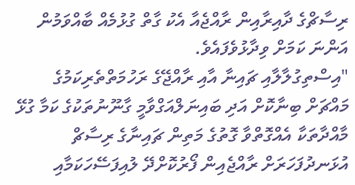ރިސާޗްގެ ދާއިރާއިން ރާއްޖެއާ އެކު ގާތް ގުޅުމެއް ބާއްވަމުން އަންނަ ކަމަށް ވިދާޅުވެފައެވެ.
"އިސްތިގުލާލާއި ޗައިނާ އާއި ރާއްޖޭގެ ރަހުމަތްތެރިކަމުގެ މައްޗަށް ބިނާކޮށް އަދި ބައިނަލްއަގްވާމީ ގާނޫނުތަކުގެ ކަމާ ގުޅޭ މާއްދާތަކާ އެއްގޮތްވާ ގޮތުގެ މަތިން ޗައިނާގެ ރިސާޗް އުޅަނދުފަހަރަށް ރާއްޖެއިން ފޯރުކޮށްދޭ ލުއިފަސޭހަކަމާއި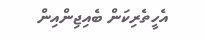އެހީތެރިކަން ބެއިޖިންއިން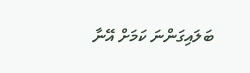ބަލައިގަންނަ ކަމަށް އޭނާ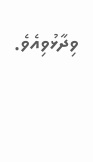ވިދާޅުވިއެވެ.